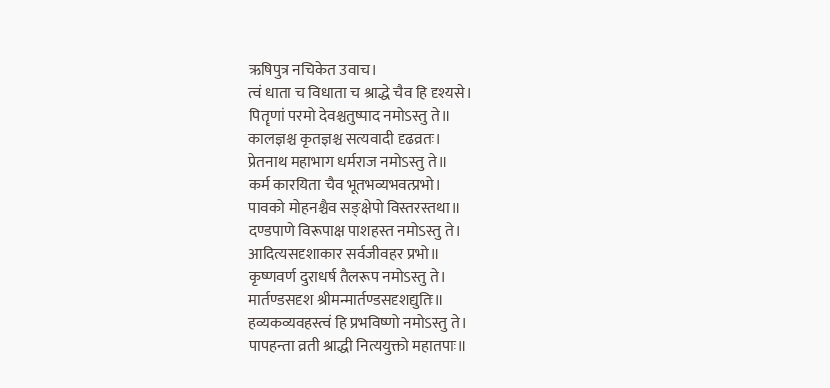ऋषिपुत्र नचिकेत उवाच।
त्वं धाता च विधाता च श्राद्धे चैव हि दृश्यसे।
पितॄणां परमो देवश्चतुष्पाद नमोऽस्तु ते॥
कालज्ञश्च कृतज्ञश्च सत्यवादी दृढव्रतः।
प्रेतनाथ महाभाग धर्मराज नमोऽस्तु ते॥
कर्म कारयिता चैव भूतभव्यभवत्प्रभो।
पावको मोहनश्चैव सङ्क्षेपो विस्तरस्तथा॥
दण्डपाणे विरूपाक्ष पाशहस्त नमोऽस्तु ते।
आदित्यसदृशाकार सर्वजीवहर प्रभो॥
कृष्णवर्ण दुराधर्ष तैलरूप नमोऽस्तु ते।
मार्तण्डसदृश श्रीमन्मार्तण्डसदृशद्युतिः॥
हव्यकव्यवहस्त्वं हि प्रभविष्णो नमोऽस्तु ते।
पापहन्ता व्रती श्राद्धी नित्ययुक्तो महातपाः॥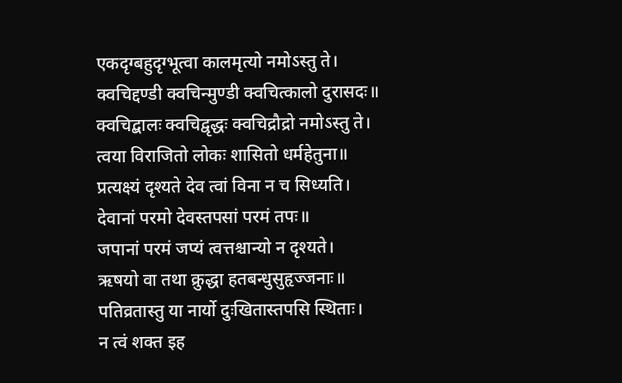एकदृग्बहुदृग्भूत्वा कालमृत्यो नमोऽस्तु ते।
क्वचिद्दण्डी क्वचिन्मुण्डी क्वचित्कालो दुरासदः॥
क्वचिद्बालः क्वचिद्वृद्धः क्वचिद्रौद्रो नमोऽस्तु ते।
त्वया विराजितो लोकः शासितो धर्महेतुना॥
प्रत्यक्ष्यं दृश्यते देव त्वां विना न च सिध्यति।
देवानां परमो देवस्तपसां परमं तपः॥
जपानां परमं जप्यं त्वत्तश्चान्यो न दृश्यते।
ऋषयो वा तथा क्रुद्धा हतबन्धुसुहृज्जनाः॥
पतिव्रतास्तु या नार्यो दुःखितास्तपसि स्थिताः।
न त्वं शक्त इह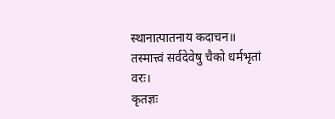स्थानात्पातनाय कदाचन॥
तस्मात्त्वं सर्वदेवेषु चैको धर्मभृतां वरः।
कृतज्ञः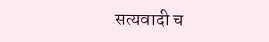सत्यवादी च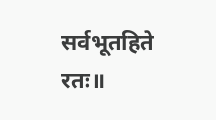सर्वभूतहिते रतः॥